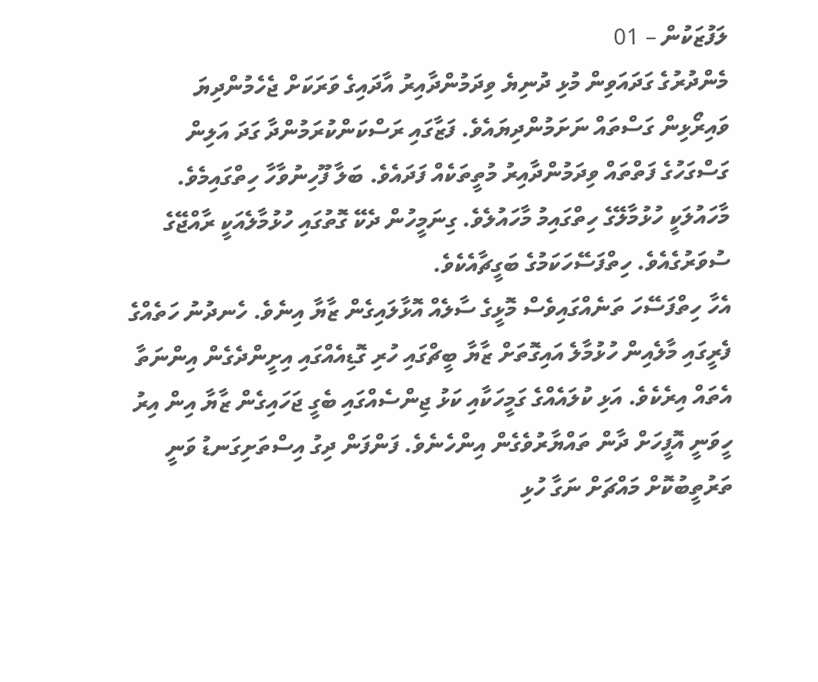ލަފުޒަކުން – 01
މެންދުރުގެ ގަދައަވިން މުޅި ދުނިޔެ ވިދަމުންދާއިރު އާދައިގެ ވަރަކަށް ޖެހެމުންދިޔަ ވައިރޯޅިން ގަސްތައް ނަށަމުންދިޔައެވެ. ފަޒާގައި ރަސްކަންކުރަމުންދާ ގަދަ އަލިން ގަސްގަހުގެ ފަތްތައް ވިދަމުންދާއިރު މުތީތަކެއް ފަދައެވެ. ބަލާ ފޫހިނުވާހާ ހިތްގައިމެވެ.
މާހައުލަކީ ހުޅުމާލޭގެ ހިތްގައިމު މާހައުލެވެ. ގިނަމީހުން ދެކޭ ގޮތުގައި ހުޅުމާލެއަކީ ރާއްޖޭގެ ސުވަރުގެއެވެ. ހިތްފަސޭހަކަމުގެ ބަގީޗާއެކެވެ.
އެހާ ހިތްފަސޭހަ ތަނެއްގައިވެސް މޮޅީގެ ސާލެއް އޮޅާލައިގެން ޒާޔާ އިނެވެ. ހެނދުނު ހަތެއްގެ ފެރީގައި މާލެއިން ހުޅުމާލެ އައިގޮތަށް ޒާޔާ ބީޗްގައި ހުރި ގޮޑިއެއްގައި އިށީންދެގެން އިންނަތާ އެތައް އިރެކެވެ. އަޅި ކުލައެއްގެ ގަމީހަކާއި ކަޅު ޖިންސެއްގައި ބެގީ ޖަހައިގެން ޒާޔާ އިން އިރު ހީވަނީ އޮފީހަށް ދާން ތައްޔާރުވެގެން އިންހެނެވެ. ފަންފަން ދިގު އިސްތަށިގަނޑު ވަނީ ތަރުތީބުކޮށް މައްޗަށް ނަގާ ހުޅި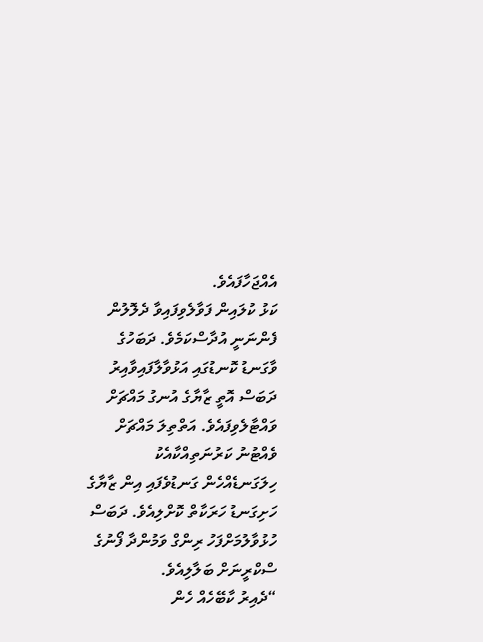އެއްޖަހާފައެވެ.
ކަޅު ކުލައިން ފަވާލެވިފައިވާ ދެލޮލުން ފެންނަނީ އުދާސްކަމެވެ. ދަބަހުގެ ވާގަނޑު ކޮނޑުގައި އަޅުވާލާފައިވާއިރު ދަބަސް އޮތީ ޒާޔާގެ އުނގު މައްޗަށް ވައްޓާލެވިފައެވެ. އަތްތިލަ މައްޗަށް ވެއްޓުނު ކަރުނަތިއްކާއެކު ހިލަގަނޑެއްހެން ގަނޑުވެފައި އިން ޒާޔާގެ ހަށިގަނޑު ހަރަކާތް ކޮށްލިއެވެ. ދަބަސް ހުޅުވާލުމަށްފަހު ރިންގް ވަމުންދާ ފޯނުގެ ސްކްރީނަށް ބަލާލިއެވެ.
“ދެއިރު ކާބޭހެއް ހެން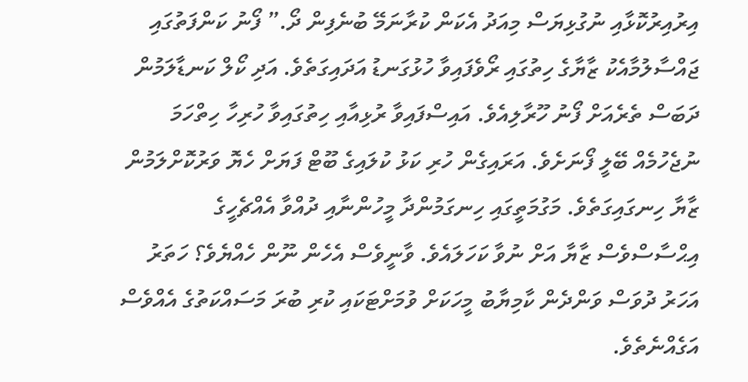އިރުއިރުކޮޅާއި ނުގުޅިޔަސް މިއަދު އެކަން ކުރާނަމޭ ބުނެފިން ދޯ.” ފޯނު ކަންފަތުގައި ޖައްސާލުމާއެކު ޒާޔާގެ ހިތުގައި ރޯވެފައިވާ ހުޅުގަނޑު އަދައިގަތެވެ. އަދި ކޯލް ކަނޑާލަމުން ދަބަސް ތެރެއަށް ފޯނު ހޫރާލިއެވެ. އައިސްފައިވާ ރުޅިއާއި ހިތުގައިވާ ހުރިހާ ހިތްހަމަ ނުޖެހުމެއް ބޭލީ ފޯނަށެވެ. އަރައިގެން ހުރި ކަޅު ކުލައިގެ ބޫޓް ފަޔަށް ހެޔޮ ވަރުކޮށްލަމުން ޒާޔާ ހިނގައިގަތެވެ. މަގުމަތީގައި ހިނގަމުންދާ މީހުންނާއި ދުއްވާ އެއްޗެހީގެ އިޙްސާސްވެސް ޒާޔާ އަށް ނުވާ ކަހަލައެވެ. ވާނީވެސް އެހެން ނޫން ހެއްޔެވެ؟ ހަތަރު އަހަރު ދުވަސް ވަންދެން ކާމިޔާބު މީހަކަށް ވުމަށްޓަކައި ކުރި ބުރަ މަސައްކަތުގެ އެއްވެސް އަގެއްނެތެވެ.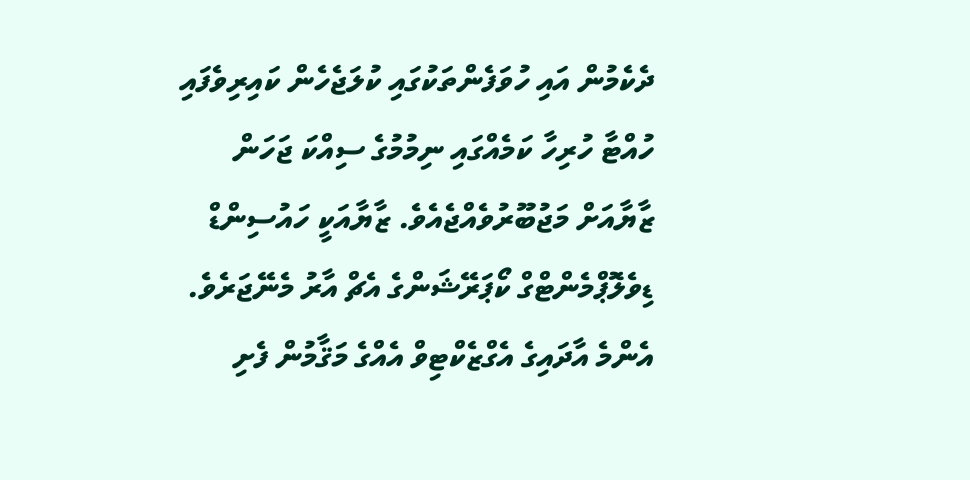ދެކެމުން އައި ހުވަފެންތަކުގައި ކުލަޖެހެން ކައިރިވެފައި ހުއްޓާ ހުރިހާ ކަމެއްގައި ނިމުމުގެ ސިއްކަ ޖަހަން ޒާޔާއަށް މަޖުބޫރުވެއްޖެއެވެ. ޒާޔާއަކީ ހައުސިންޑް ޑިވެލޮޕްމެންޓްގް ކޯޕަރޭޝަންގެ އެޗް އާރު މެނޭޖަރެވެ. އެންމެ އާދައިގެ އެގްޒެކްޓިވް އެއްގެ މަޤާމުން ފެށި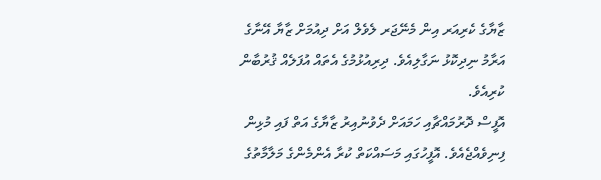ޒާޔާގެ ކެރިއަރ އިން މެނޭޖަރ ލެވެލް އަށް ދިއުމަށް ޒާޔާ އޭނާގެ އަރާމު ނިދިކޮޅު ނަގާލިއެވެ. ދިރިއުޅުމުގެ އެތައް އުފަލެއް ޤުރުބާން ކުރިއެވެ.
އޮފީސް ދޮރުމައްޗާއި ހަމައަށް ދެވުނުއިރު ޒާޔާގެ އަތް ފައި މުޅިން ފިނިވެއްޖެއެވެ. އޮފީހުގައި މަސައްކަތް ކުރާ އެންމެންގެ މަލާމާތުގެ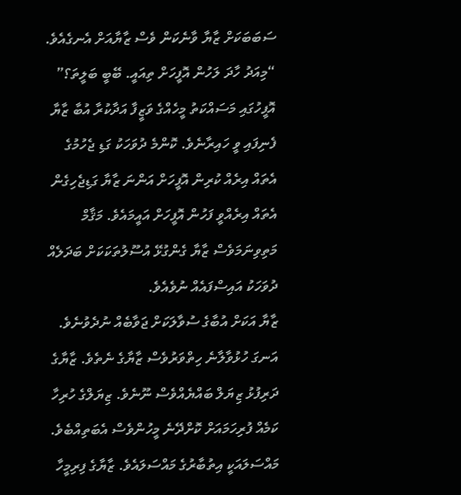ސަބަބަކަށް ޒާޔާ ވާނެކަން ވެސް ޒާޔާއަށް އެނގެއެވެ.
“މިއަދު ހާދަ ލަހުން އޮފީހަށް ތިއައީ. ބޭބީ ބަލީތަ؟” އޮފީހުގައި މަސައްކަތު މީހެއްގެ ވަޒީފާ އަދާކުރާ އުބާ ޒާޔާ ފެނިފައި ވީ ހައިރާނެވެ. ކޮންމެ ދުވަހަކު ގަޑި ޖެހުމުގެ އެތައް އިރެއް ކުރިން އޮފީހަށް އަންނަ ޒާޔާ ގަޑިޖެހިގެން އެތައް އިރެއްވީ ފަހުން އޮފީހަށް އައީމައެވެ. މަޤާމް މަތިވިނަމަވެސް ޒާޔާ ގެންގުޅޭ އުސޫލުތަކަކަށް ބަދަލެއް ދުވަހަކު އައިސްފައެއް ނުވެއެވެ.
ޒާޔާ އަކަށް އުބާގެ ސުވާލަކަށް ޖަވާބެއް ނުދެވުނެވެ. އަނގަ ހުޅުވާލާނެ ހިތްވަރުވެސް ޒާޔާގެ ނެތެވެ. ޒާޔާގެ ދަރިފުޅު ޒިޔަލް ބައްޔެއްވެސް ނޫނެވެ. ޒިޔަލްގެ ހުރިހާ ކަމެއް ފުރިހަމައަށް ކޮށްދޭނެ މީހުންވެސް އެބަތިއްބެވެ. މައްސަލައަކީ އިތުބާރުގެ މައްސަލައެވެ. ޒާޔާގެ ފިރިމީހާ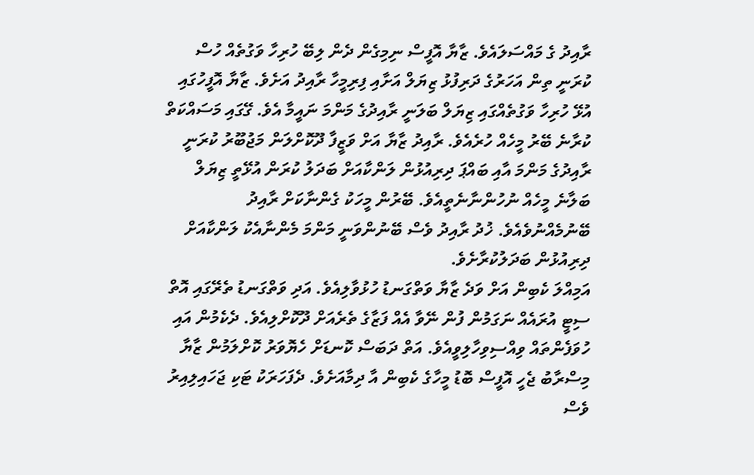ރާއިދު ގެ މައްސަލައެވެ. ޒާޔާ އޮފީސް ނިމިގެން ދެން ލިބޭ ހުރިހާ ވަގުތެއް ހުސް ކުރަނީ ތިން އަހަރުގެ ދަރިފުޅު ޒިޔަލް އަށާއި ފިރިމީހާ ރާއިދު އަށެވެ. ޒާޔާ އޮފީހުގައި އުޅޭ ހުރިހާ ވަގުތެއްގައި ޒިޔަލް ބަލަނީ ރާއިދުގެ މަންމަ ނައީމާ އެވެ. ގޭގައި މަސައްކަތް ކުރާނެ ބޭރު މީހެއް ހުރެއެވެ. ރާއިދު ޒާޔާ އަށް ވަޒީފާ ދޫކޮށްލަން މަޖުބޫރު ކުރަނީ ރާއިދުގެ މަންމަ އާއި ބައްޕަ ދިރިއުޅުން ލަންކާއަށް ބަދަލު ކުރަން އުޅޭތީ ޒިޔަލް ބަލާނެ މީހެއް ނުހުންނާނެތީއެވެ. ބޭރުން މީހަކު ގެންނާކަށް ރާއިދު ބޭނުމެއްނުވެއެވެ. ޚުދު ރާއިދު ވެސް ބޭނުންވަނީ މަންމަ މެންނާއެކު ލަންކާއަށް ދިރިއުޅުން ބަދަލުކުރާށެވެ.
އަމިއްލަ ކެބިން އަށް ވަދެ ޒާޔާ ވަތްގަނޑު ހުޅުވާލިއެވެ. އަދި ވަތްގަނޑު ތެރޭގައި އޮތް ސިޓީ އުރައެއް ނަގަމުން ފުން ނޭވާ އެއް ފަޒާގެ ތެރެއަށް ދޫކޮށްލިއެވެ. ދެކެމުން އައި ހުވަފެންތައް ވިއްސިވިހާލިވީއެވެ. އަތް ދަބަސް ކޮނޑަށް ހެޔޮވަރު ކޮށްލަމުން ޒާޔާ މިސްރާބު ޖެހީ އޮފީސް ބޮޑު މީހާގެ ކެބިން އާ ދިމާއަށެވެ. ދެފަހަރަކު ޓަކި ޖަހައިލިއިރު ވެސް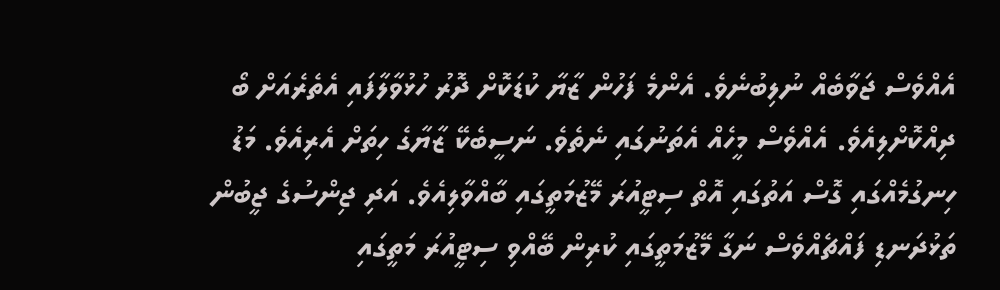އެއްވެސް ޖަވާބެއް ނުލިބުނެވެ. އެންމެ ފަހުން ޒާޔާ ކުޑަކޮށް ދޮރު ހުޅުވާލާފައި އެތެރެއަށް ބޯ ދިއްކޮށްލިއެވެ. އެއްވެސް މީހެއް އެތަނުގައި ނެތެވެ. ނަސީބެކޭ ޒާޔާގެ ހިތަށް އެރިއެވެ. މަޑު ހިނގުމެއްގައި ގޮސް އަތުގައި އޮތް ސިޓީއުރަ މޭޒުމަތީގައި ބާއްވާލިއެވެ. އަދި ޖިންސުގެ ޖީބުން ތަޅުދަނޑި ފައްޗެއްވެސް ނަގާ މޭޒުމަތީގައި ކުރިން ބޭއްވި ސިޓީއުރަ މަތީގައި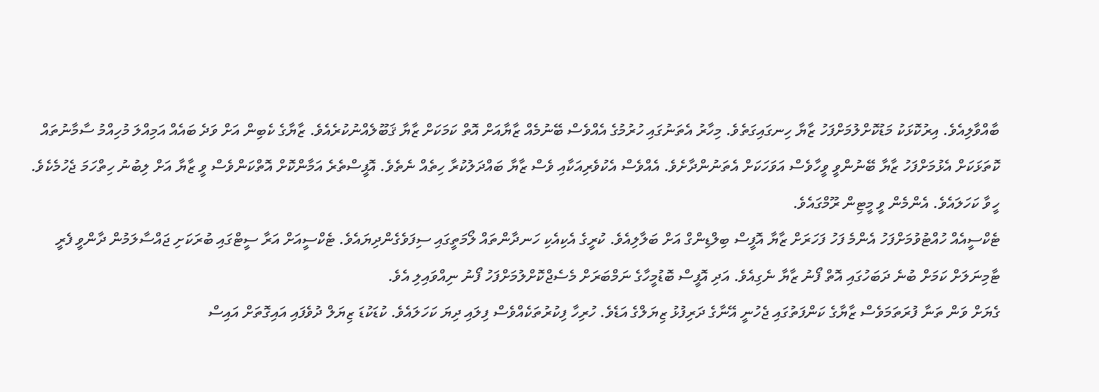ބާއްވާލިއެވެ. އިރުކޮޅަކު މަޑުކޮށްލުމަށްފަހު ޒާޔާ ހިނގައިގަތެވެ. މިހާރު އެތަނުގައި ހުރުމުގެ އެއްވެސް ބޭނުމެއް ޒާޔާއަށް އޮތް ކަމަކަށް ޒާޔާ ޤަބޫލެއްނުކުރެއެވެ. ޒާޔާގެ ކެބިން އަށް ވަދެ ބައެއް އަމިއްލަ މުހިއްމު ސާމާނުތައް ކޮތަޅަކަށް އެޅުމަށްފަހު ޒާޔާ ބޭނުންވީ ވީހާވެސް އަވަހަކަށް އެތަނުންދާށެވެ. އެއްވެސް އެކުވެރިއަކާއި ވެސް ޒާޔާ ބައްދަލުކުރާ ހިތެއް ނެތެވެ. އޮފީސްތެރެ އަމާންކޮށް އޮތްކަންވެސް ވީ ޒާޔާ އަށް ލިބުނު ހިތްހަމަ ޖެހުމެކެވެ. ހީވާ ކަހަލައެވެ. އެންމެން ވީ މީޓިން ރޫމްގައެވެ.
ޓެކްސީއެއް ހުއްޓުވުމަށްފަހު އެންމެ ފަހު ފަހަރަށް ޒާޔާ އޮފީސް ބިލްޑިންގް އަށް ބަލާލިއެވެ. ކުރީގެ އެކިއެކި ހަނދާންތައް ލޯމަތީގައި ސިފަވެގެންދިޔައެވެ. ޓެކްސީއަށް އަރާ ސީޓްގައި ބުރަކަށި ޖައްސާލަމުން ދާންވީ ފެރީ ޓާމިނަލަށް ކަމަށް ބުނެ ދަބަހުގައި އޮތް ފޯނު ޒާޔާ ނެގިއެވެ. އަދި އޮފީސް ބޮޑުމީހާގެ ނަމްބަރަށް މެސެޖްކޮށްލުމަށްފަހު ފޯނު ނިއްވައިލި އެވެ.
ގެޔަށް ވަން ތަނާ ފުރަތަމަވެސް ޒާޔާގެ ކަންފަތުގައި ޖެހުނީ އޭނާގެ ދަރިފުޅު ޒިޔަލްގެ އަޑެވެ. ހުރިހާ ފިކުރުތަކެއްވެސް ފިލައި ދިޔަ ކަހަލައެވެ. ކުޑަކުޑަ ޒިޔަލް ދުވެފައި އައިގޮތަށް އައިސް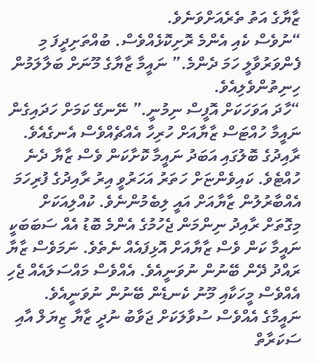ޒާޔާގެ އަތު ތެރެއަށްވަނެވެ.
“ނުވެސް ކެއި އެންމެ ރޮށިކޮޅެއްވެސް. ބުއްތަށިދީފަ މި ފެންވަރުވާލީ ހަމަ ދެންމެ.” ނައީމާ ޒާޔާގެ މޫނަށް ބަލާލަމުން ހިނިތުންވެލިއެވެ.
“ހާދަ އަވަހަކަށް އޮފީސް ނިމުނީ.” ނޭނގޭ ކަމަށް ހަދައިގެން ނައީމާ ހުއްޓަސް ޒާޔާއަށް ހުރިހާ އެއްޗެއްވެސް އެނގެއެވެ. ރާއިދުގެ ބޮލުގައި އަބަދު ނައީމާ ކޮށާކަން ވެސް ޒާޔާ ދެނެ ހުއްޓެވެ. ކައިވެންޏަށް ހަތަރު އަހަރުވީ އިރު ރާއިދުގެ ފުރިހަމަ އެއްބާރުލުން ޒާޔާއަށް އައީ ލިބެމުންނެވެ. ކުއްލިއަކަށް މިގޮތަށް ރާއިދު ނިންމަން ޖެހުމުގެ އެންމެ ބޮޑު އެއް ސަބަބަކީ ނައީމާ ކަން ވެސް ޒާޔާއަށް އޮޅިފައެއް ނެތެވެ. ނަމަވެސް ޒާޔާ ރައްދު ދޭން ބޭނުން ނުވަނީއެވެ. އެއްވެސް މައްސަލައެއް ޖެހި އެއްވެސް މީހަކާއި މޫނު ކެނޑެން ބޭނުން ނުވަނީއެވެ. ނައީމާގެ އެއްވެސް ސުވާލަކަށް ޖަވާބު ނުދީ ޒާޔާ ޒިޔަލް އާއި ސަކަރާތް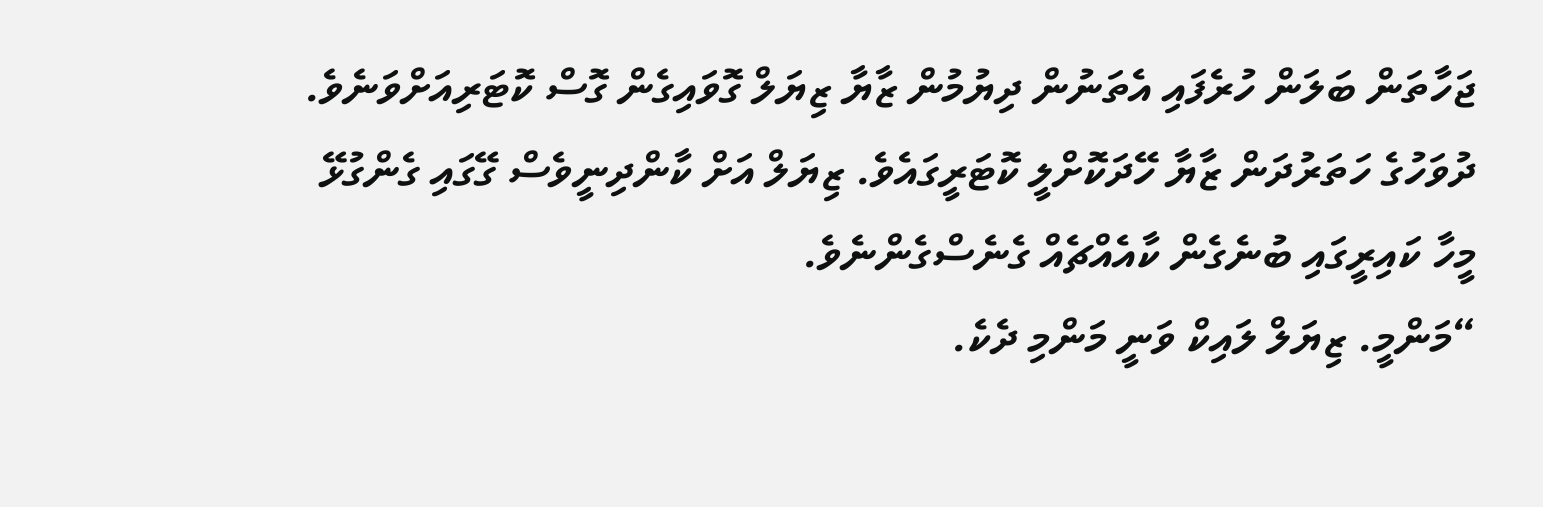ޖަހާތަން ބަލަން ހުރެފައި އެތަނުން ދިޔުމުން ޒާޔާ ޒިޔަލް ގޮވައިގެން ގޮސް ކޮޓަރިއަށްވަނެވެ.
ދުވަހުގެ ހަތަރުދަން ޒާޔާ ހޭދަކޮށްލީ ކޮޓަރީގައެވެ. ޒިޔަލް އަށް ކާންދިނީވެސް ގޭގައި ގެންގުޅޭ މީހާ ކައިރީގައި ބުނެގެން ކާއެއްޗެއް ގެނެސްގެންނެވެ.
“މަންމީ. ޒިޔަލް ލައިކް ވަނީ މަންމި ދެކެ.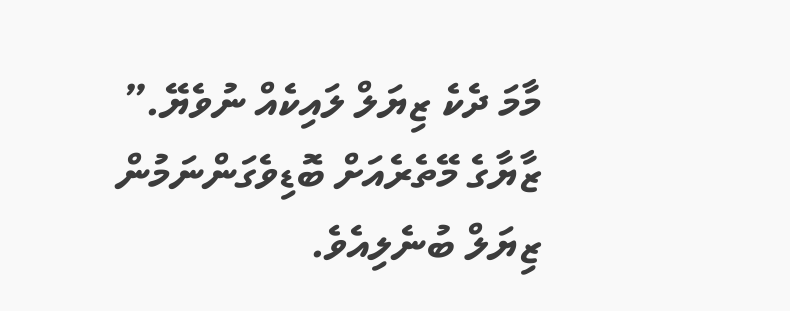މާމަ ދެކެ ޒިޔަލް ލައިކެއް ނުވެޔޭ.” ޒާޔާގެ މޭތެރެއަށް ބޮޑިވެގަންނަމުން ޒިޔަލް ބުނެލިއެވެ.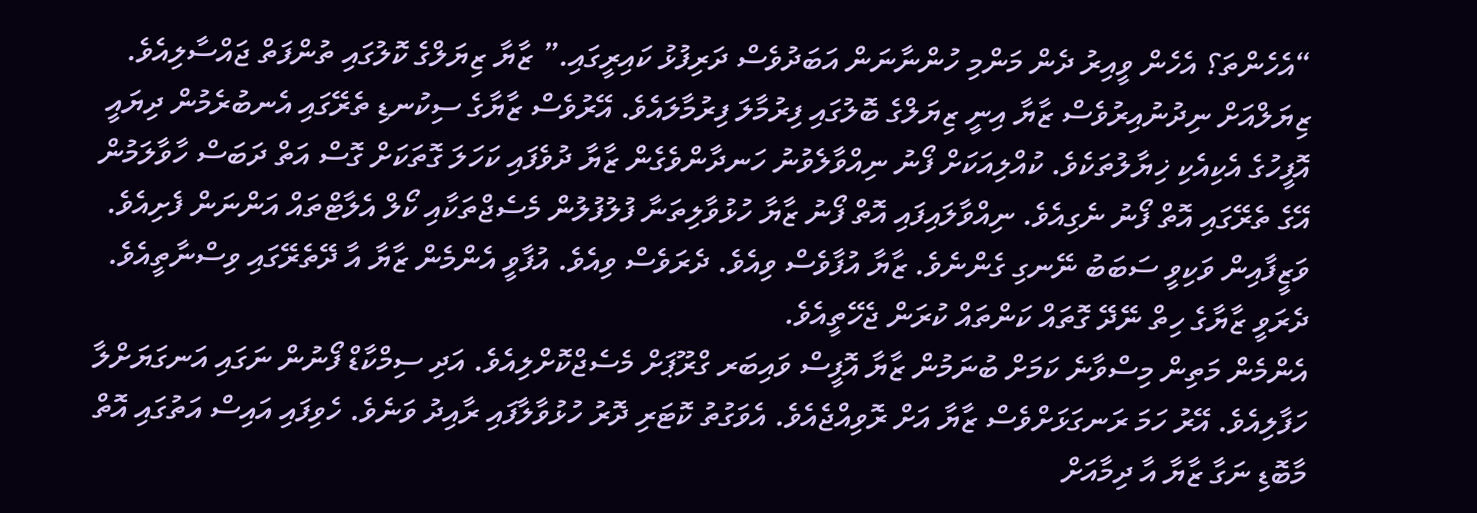“އެހެންތަ؟ އެހެން ވީއިރު ދެން މަންމި ހުންނާނަން އަބަދުވެސް ދަރިފުޅު ކައިރީގައި.” ޒާޔާ ޒިޔަލްގެ ކޮލުގައި ތުންފަތް ޖައްސާލިއެވެ.
ޒިޔަލްއަށް ނިދުނުއިރުވެސް ޒާޔާ އިނީ ޒިޔަލްގެ ބޮލުގައި ފިރުމާލަ ފިރުމާލައެވެ. އޭރުވެސް ޒާޔާގެ ސިކުނޑި ތެރޭގައި އެނބުރެމުން ދިޔައީ އޮފީހުގެ އެކިއެކި ޚިޔާލުތަކެވެ. ކުއްލިއަކަށް ފޯނު ނިއްވާލެވުނު ހަނދާންވެގެން ޒާޔާ ދުވެފައި ކަހަލަ ގޮތަކަށް ގޮސް އަތް ދަބަސް ހާވާލަމުން އޭގެ ތެރޭގައި އޮތް ފޯނު ނެގިއެވެ. ނިއްވާލައިފައި އޮތް ފޯނު ޒާޔާ ހުޅުވާލިތަނާ ފުލުފުލުން މެސެޖްތަކާއި ކޯލް އެލާޓްތައް އަންނަން ފެށިއެވެ. ވަޒީފާއިން ވަކިވީ ސަބަބު ނޭނގި ގެންނެވެ. ޒާޔާ އުފާވެސް ވިއެވެ. ދެރަވެސް ވިއެވެ. އުފާވީ އެންމެން ޒާޔާ އާ ދޭތެރޭގައި ވިސްނާތީއެވެ. ދެރަވީ ޒާޔާގެ ހިތް ނޭދޭ ގޮތައް ކަންތައް ކުރަން ޖެހޭތީއެވެ.
އެންމެން މަތިން މިސްވާނެ ކަމަށް ބުނަމުން ޒާޔާ އޮފީސް ވައިބަރ ގްރޫޕަށް މެސެޖްކޮށްލިއެވެ. އަދި ސިމްކާޑް ފޯނުން ނަގައި އަނގަޔަށްލާ ހަފާލިއެވެ. އޭރު ހަމަ ރަނގަޅަށްވެސް ޒާޔާ އަށް ރޮވިއްޖެއެވެ. އެވަގުތު ކޮޓަރި ދޮރު ހުޅުވާލާފައި ރާއިދު ވަނެވެ. ހެވިފައި އައިސް އަތުގައި އޮތް މާބޮޑި ނަގާ ޒާޔާ އާ ދިމާއަށް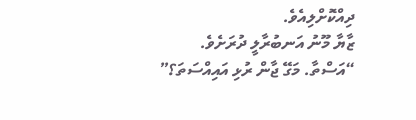ދިއްކޮށްލިއެވެ.
ޒާޔާ މޫނު އަނބުރާލީ ދުރަށެވެ.
“އަސްތާ. މަގޭ ޖާން ރުޅި އައިއްސަތަ؟”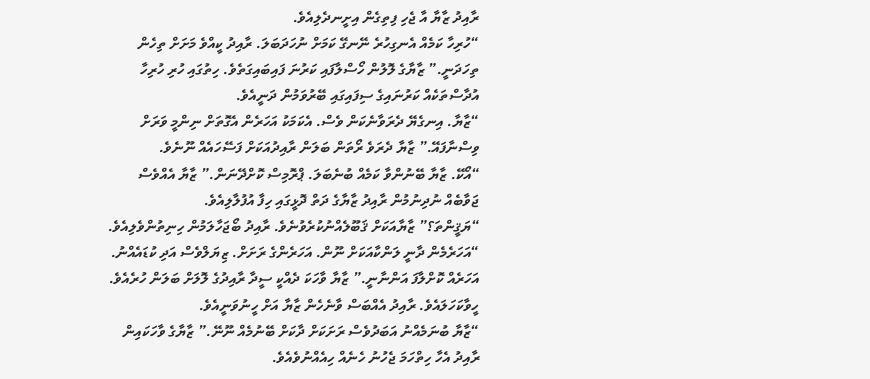ރާއިދު ޒާޔާ އާ ޖެހި ފިތިގެން އިށީނދެލިއެވެ.
“ހުރިހާ ކަމެއް އެނގިހުރެ ނޭނގޭ ކަމަށް ނުހަދަބަލަ. ރާއިދު ކީއްވެ މަށަށް ތިހެން ތިހަދަނީ.” ޒާޔާގެ ލޮލުން ހޯސްލާފައި ކަރުނަ ފައިބައިގަތެވެ. ހިތުގައި ހުރި ހުރިހާ އުދާސްތަކެއް ކަރުނައިގެ ސިފައިގައި ބޭރުވަމުން ދަނީއެވެ.
“ޒާޔާ. އިނގެޔޭ ދެރަވާނެކަން ވެސް. އެކަމަކު އަހަރެން އެގޮތަށް ނިންމީ ވަރަށް ވިސްނާފައޭ.” ޒާޔާ ދެރަވެ ރޯތަން ބަލަން ރާއިދުއަކަށް ފަސޭހައެއް ނޫނެވެ.
“އޯކޭ. ޒާޔާ ބޭނުންވާ ކަމެއް ބުނެބަލަ. ޕްރޮމިސް ކޮށްދޭނަން.” ޒާޔާ އެއްވެސް ޖަވާބެއް ނުދިނުމުން ރާއިދު ޒާޔާގެ ދަތް ދޮޅީގައި ހިފާ އުފުލާލިއެވެ.
“ޔަޤީންތަ؟” ޒާޔާއަކަށް ޤަބޫލެއްނުކުރެވުނެވެ. ރާއިދު ބޯޖަހާލަމުން ހިނިތުންވެލިއެވެ.
“އަހަރެމެން ދާނީ ލަންކާއަކަށް ނޫން. އަހަރެންގެ ރަށަށް. ޒިޔަލްވެސް އަދި ކުޑައެއްނު. އަހަރެއް ކޮށްލާފަ އަންނާނީ.” ޒާޔާ ވާހަކަ ދެއްކީ ސީދާ ރާއިދުގެ ލޮލަށް ބަލަން ހުރެއެވެ. ހީވާކަހަލައެވެ. ރާއިދު އެއްބަސް ވާނެހެން ޒާޔާ އަށް ހީނުވަނީއެވެ.
“ޒާޔާ ބުނަމެއްނު އަބަދުވެސް ރަށަކަށް ދާކަށް ބޭނުމެއް ނޫނޭ.” ޒާޔާގެ ވާހަކައިން ރާއިދު އެހާ ހިތްހަމަ ޖެހުނު ހެނެއް ހިއެއްނުވެއެވެ.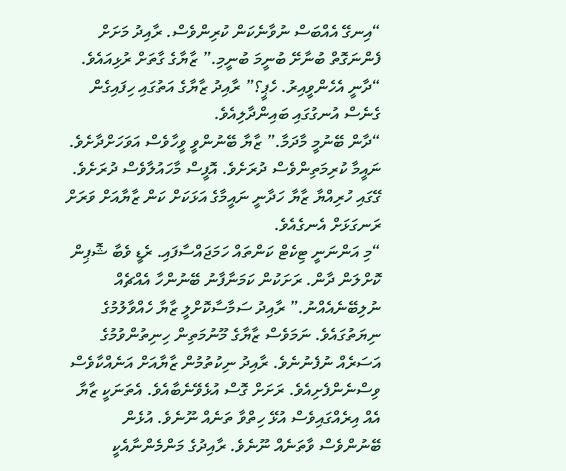“އިނގޭ އެއްބަސް ނުވާނެކަން ކުރިންވެސް. ރާއިދު މަށަށް ފެންނަގޮތް ބުނާށޭ ބުނީމަ ބުނީމި.” ޒާޔާގެ ގާތަށް ރުޅިއައެވެ.
“ދާނީ އެހެންވީއިރު. ހެޕީ؟” ރާއިދު ޒާޔާގެ އަތުގައި ހިފައިގެން ގެނެސް އުނގުގައި ބައިންދާލިއެވެ.
“ދާން ބޭނުމީ މާދަމާ.” ޒާޔާ ބޭނުންވީ ވީހާވެސް އަވަހަށްދާށެވެ. ނައީމާ ކުރިމަތިންވެސް ދުރަށެވެ. އޮފީސް މާހައުލާވެސް ދުރަށެވެ. ގޭގައި ހުރިއްޔާ ޒާޔާ ހަދާނީ ނައީމާގެ އަޅަކަށް ކަން ޒާޔާއަށް ވަރަށް ރަނގަޅަށް އެނގެއެވެ.
“މި އަންނަނީ ޓިކެޓް ކަންތައް ހަމަޖައްސާފައި. ރެޑީ ވެބާ ޝޮޕިން ކޮށްލަން ދާން. ރަށަކުން ކަމަނާފާނު ބޭނުންހާ އެއްޗެއް ނުލިބޭނެއެއްނު.” ރާއިދު ސަމާސާކޮށްލީ ޒާޔާ ހެއްވާލުމުގެ ނިޔަތުގައެވެ. ނަމަވެސް ޒާޔާގެ މޫނުމަތިން ހިނިތުންވުމުގެ އަސަރެއް ނުފެނުނެވެ. ރާއިދު ނިކުތުމުން ޒާޔާއަށް އަނެއްކާވެސް ވިސްނެންފެށިއެވެ. ރަށަށް ގޮސް އުޅެވޭނެބާއެވެ. އެތަނަކީ ޒާޔާ އެއް އިރެއްގައިވެސް އުޅޭ ހިތްވާ ތަނެއް ނޫނެވެ. އުޅެން ބޭނުންވެސް ވާތަނެއް ނޫނެވެ. ރާއިދުގެ މަންމެންނާއެކީ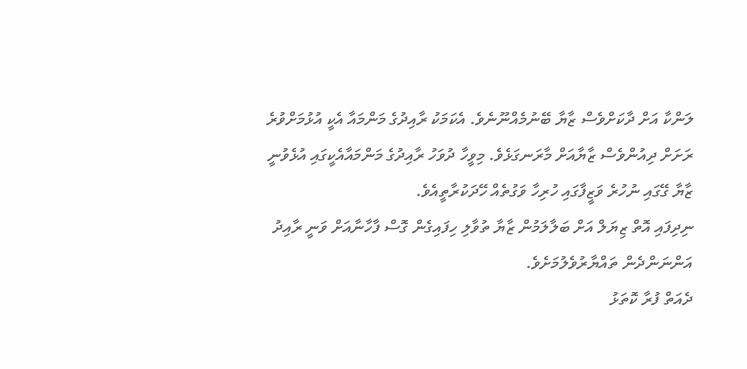ލަންކާ އަށް ދާކަށްވެސް ޒާޔާ ބޭނުމެއްނޫނެވެ. އެކަމަކު ރާއިދުގެ މަންމައާ އެކީ އުޅުމަށްވުރެ ރަށަށް ދިއުންވެސް ޒާޔާއަށް މާރަނގަޅެވެ. މިވީހާ ދުވަހު ރާއިދުގެ މަންމައާއެކީގައި އުޅެވުނީ ޒާޔާ ގޭގައި ނުހުރެ ވަޒީފާގައި ހުރިހާ ވަގުތެއް ހޭދަކުރާތީއެވެ.
ނިދިފައި އޮތް ޒިޔަލް އަށް ބަލާލަމުން ޒާޔާ ތުވާލި ހިފައިގެން ގޮސް ފާހާނާއަށް ވަނީ ރާއިދު އަންނަންދެން ތައްޔާރުވެލުމަށެވެ.
ދެއަތް ފުރާ ކޮތަޅު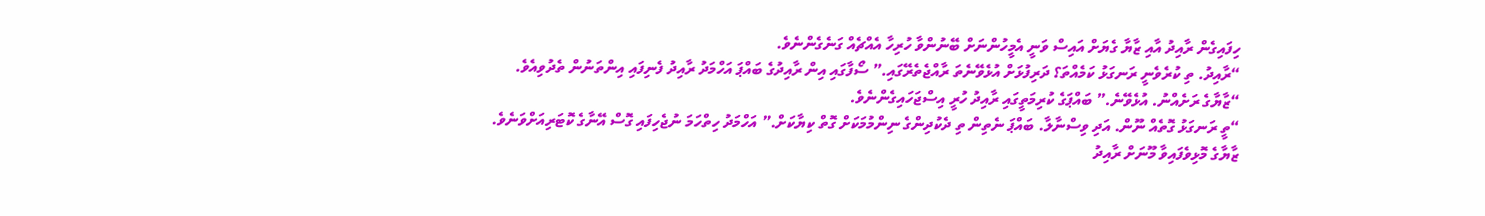ހިފައިގެން ރާއިދު އާއި ޒާޔާ ގެޔަށް އައިސް ވަނީ އެމީހުންނަށް ބޭނުންވާ ހުރިހާ އެއްޗެއް ގަނެގެންނެވެ.
“ރާއިދު. ތި ކުރެވެނީ ރަނގަޅު ކަމެއްތަ؟ ދަރިފުޅަށް އުޅެވޭނެތަ ރާއްޖެތެރޭގައި.” ސޯފާގައި އިން ރާއިދުގެ ބައްޕަ އަހްމަދު ރާއިދު ފެނިފައި އިންތަނުން ތެދުވިއެވެ.
“ޒާޔާގެ ރަށެއްނު. އުޅެވޭނެ.” ބައްޕަގެ ކުރިމަތީގައި ރާއިދު ހުރީ އިސްޖަހައިގެންނެވެ.
“ތީ ރަނގަޅު ގޮތެއް ނޫން. އަދި ވިސްނާލާ. ބައްޕަ ނެތިން ތި ދެކުދިންގެ ނިންމުމަކަށް ގޮތް ކިޔާކަށް.” އަހްމަދު ހިތްހަމަ ނުޖެހިފައި ގޮސް އޭނާގެ ކޮޓަރިއަށްވަނެވެ.
ޒާޔާގެ މޮޅިވެފައިވާ މޫނަށް ރާއިދު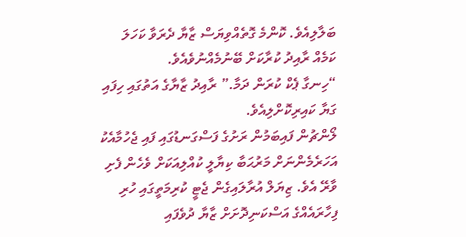ބަލާލިއެވެ. ކޮންމެ ގޮތެއްވިޔަސް ޒާޔާ ދެރަވާ ކަހަލަ ކަމެއް ރާއިދު ކުރާކަށް ބޭނުމެއްނުވެއެވެ.
“ހިނގާ ޕެކް ކުރަން ދަމާ.” ރާއިދު ޒާޔާގެ އަތުގައި ހިފައި ގަޔާ ކައިރިކޮށްލިއެވެ.
ލޯންޗުން ފައިބަމުން ރަށުގެ ފަސްގަނޑުގައި ފައި ޖެހުމާއެކު އަހަރެމެންނަށް މަރުޙަބާ ކިޔާލީ ކުއްލިއަކަށް ވެހެން ފެށި ވާރޭ އެވެ. ޒިޔަލް އުރާލައިގެން ޖެޓީ ކުރިމަތީގައި ހުރި ފިހާރައެއްގެ އަސްކަނިދޮށަށް ޒާޔާ ދުވެފައި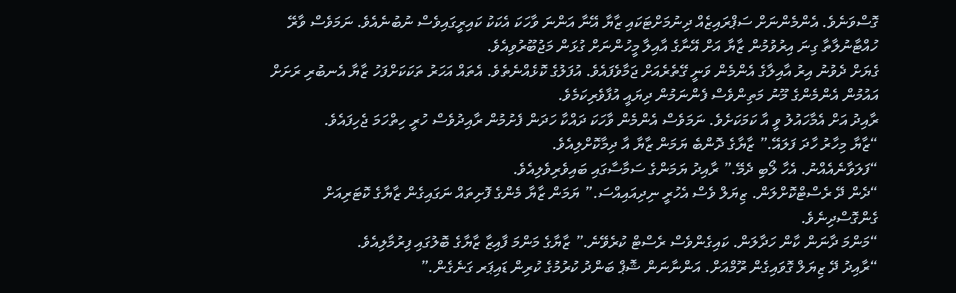ގޮސްވަނެވެ. އެންމެންނަށް ސަޕްރައިޒެއް ދިނުމަށްޓަކައި ޒާޔާ އޭނާ އަންނަ ވާހަކަ އެކަކު ކައިރީގައިވެސް ނުބުނެއެވެ. ނަމަވެސް ވާރޭ ހުއްޓާނުލާތާ ގިނަ އިރުވުމުން ޒާޔާ އަށް އޭނާގެ އާއިލާ މީހުންނަށް ގުޅަން މަޖުބޫރުވިއެވެ.
ގެޔަށް ދެވުނު އިރު އާއިލާގެ އެންމެން ވަނީ ގޭތެރެއަށް ޖަމާވެފައެވެ. އުފަލުގެ ކޮޅެއްނެތެވެ. އެތައް އަހަރު ތަކަކަށްފަހު ޒާޔާ އެނބުރި ރަށަށް އައުމުން އެންމެންގެ މޫނު މަތިންވެސް ފެންނަމުން ދިޔައީ އުފާވެރިކަމެވެ.
ރާއިދު އަށް އެމާހައުލު ވީ އާ ކަމަކަށެވެ. ނަމަވެސް އެންމެން ވާހަކަ ދައްކާ ހަދަން ފެށުމުން ރާއިދުވެސް ހުރީ ހިތްހަމަ ޖެހިފައެވެ.
“ޒާޔާ މިހާރު ހާދަ ފަލައޭ.” ޒާޔާގެ ދޮންބެ ޔަމަން ޒާޔާ އާ ދިމާކޮށްލިއެވެ.
“ފަލަވާނެއެއްނު. އެހާ ލޯބި ދެމޭ.” ރާއިދު ޔަމަންގެ ސަމާސާގައި ބައިވެރިވެލިއެވެ.
“ދެން ދޭ ރެސްޓްކޮށްލަން. ޒިޔަލް ވެސް އެހުރީ ނިދިއައިއްސަ.” ޔަމަން ޒާޔާ މެންގެ ފޮށިތައް ނަގައިގެން ޒާޔާގެ ކޮޓަރިއަށް ގެންގޮސްދިނެވެ.
“މަންމަ ދާނަން ކާން ހަދާލަން. ކައިގެންވެސް ރެސްޓް ކުރެވޭނެ.” ޒާޔާގެ މަންމަ ފާއިޒާ ޒާޔާގެ ބޮލުގައި ފިރުމާލިއެވެ.
“ރާއިދު ދޭ ޒިޔަލް ގޮވައިގެން ރޫމްއަށް. އަންނާނަން ޝޮޕް ބަންދު ކުރުމުގެ ކުރިން ޑައިޕަރ ގަނެގެން.”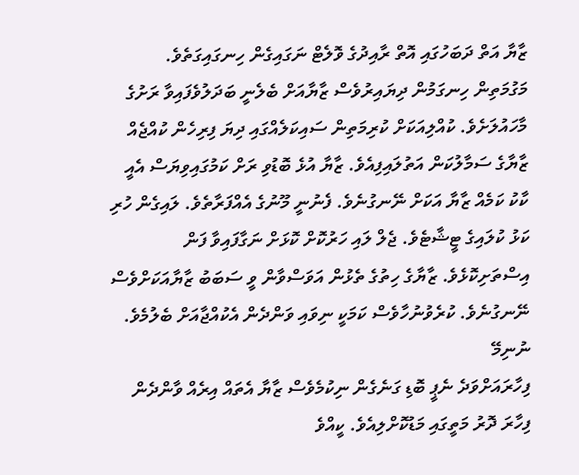ޒާޔާ އަތް ދަބަހުގައި އޮތް ރާއިދުގެ ވޮލެޓް ނަގައިގެން ހިނގައިގަތެވެ.
މަގުމަތިން ހިނގަމުން ދިޔައިރުވެސް ޒާޔާއަށް ބެލެނީ ބަދަލުވެފައިވާ ރަށުގެ މާހައުލަށެވެ. ކުއްލިއަކަށް ކުރިމަތިން ސައިކަލެއްގައި ދިޔަ ފިރިހެން ކުއްޖެއް ޒާޔާގެ ސަމާލުކަން އަތުލައިފިއެވެ. ޒާޔާ އުޅެ ބޮޑުވި ރަށް ކަމުގައިވިޔަސް އެއީ ކާކު ކަމެއް ޒާޔާ އަކަށް ނޭނގުނެވެ. ފެނުނީ މޫނުގެ އެއްފަރާތެވެ. ލައިގެން ހުރި ކަޅު ކުލައިގެ ޓީޝާޓެވެ. ޖެލް ލައި ހަރުކޮށް ކޮޅަށް ނަގާފައިވާ ފަން އިސްތަށިކޮޅެވެ. ޒާޔާގެ ހިތުގެ ތެޅުން އަވަސްވާން ވީ ސަބަބު ޒާޔާއަކަށްވެސް ނޭނގުނެވެ. ކުރެވުނުހާވެސް ކަމަކީ ނިވައި ވަންދެން އެކުއްޖާއަށް ބެލުމެވެ.
ނުނިމޭ
ފިހާރައަށްވަދެ ނެޕީ ބޮޑި ގަނެގެން ނިކުމެވެސް ޒާޔާ އެތައް އިރެއް ވާންދެން ފިހާރަ ދޮރު މަތީގައި މަޑުކޮށްލިއެވެ. ކީއްވެ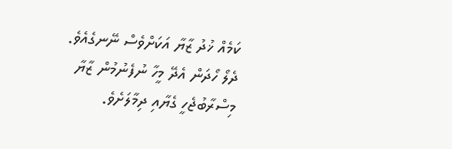ކަމެއް ޚުދު ޒާޔާ އަކަށްވެސް ނޭނގެއެވެ. ދެލޯ ހޯދަން އެދޭ މީހާ ނުފެނުމުން ޒާޔާ މިސްރާބުޖެހީ ގެޔާއި ދިމާލަށެވެ.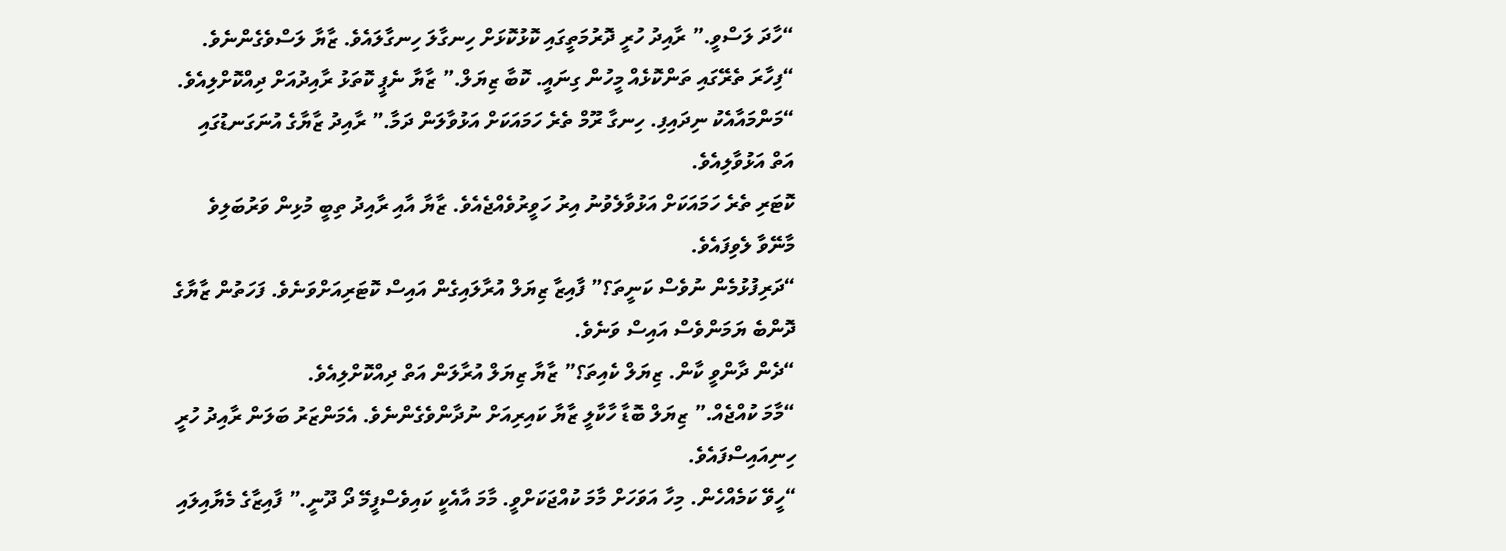“ހާދަ ލަސްވީ.” ރާއިދު ހުރީ ދޮރުމަތީގައި ކޮޅުކޮޅަށް ހިނގާލަ ހިނގާލައެވެ. ޒާޔާ ލަސްވެގެންނެވެ.
“ފިހާރަ ތެރޭގައި ތަންކޮޅެއް މީހުން ގިނައީ. ކޮބާ ޒިޔަލް.” ޒާޔާ ނެޕީ ކޮތަޅު ރާއިދުއަށް ދިއްކޮށްލިއެވެ.
“މަންމައާއެކު ނިދައިފި. ހިނގާ ރޫމް ތެރެ ހަމައަކަށް އަޅުވާލަން ދަމާ.” ރާއިދު ޒާޔާގެ އުނަގަނޑުގައި އަތް އަޅުވާލިއެވެ.
ކޮޓަރި ތެރެ ހަމައަކަށް އަޅުވާލެވުނު އިރު ހަވީރުވެއްޖެއެވެ. ޒާޔާ އާއި ރާއިދު ތިބީ މުޅިން ވަރުބަލިވެ މާނޭވާ ލެވިފައެވެ.
“ދަރިފުޅުމެން ނުވެސް ކަނީތަ؟” ފާއިޒާ ޒިޔަލް އުރާލައިގެން އައިސް ކޮޓަރިއަށްވަނެވެ. ފަހަތުން ޒާޔާގެ ދޮންބެ ޔަމަންވެސް އައިސް ވަނެވެ.
“ދެން ދާންވީ ކާން. ޒިޔަލް ކެއިތަ؟” ޒާޔާ ޒިޔަލް އުރާލަން އަތް ދިއްކޮށްލިއެވެ.
“މާމަ ކުއްޖެއް.” ޒިޔަލް ބޮޑާ ހާކާލީ ޒާޔާ ކައިރިއަށް ނުދާންވެގެންނެވެ. އެމަންޒަރު ބަލަން ރާއިދު ހުރީ ހިނިއައިސްފައެވެ.
“ހީވޭ ކަމެއްހެން. މިހާ އަވަހަށް މާމަ ކުއްޖަކަށްވީ. މާމަ އާއެކީ ކައިވެސްފީމޭ ދޯ ދޫނީ.” ފާއިޒާގެ މެޔާއިލައި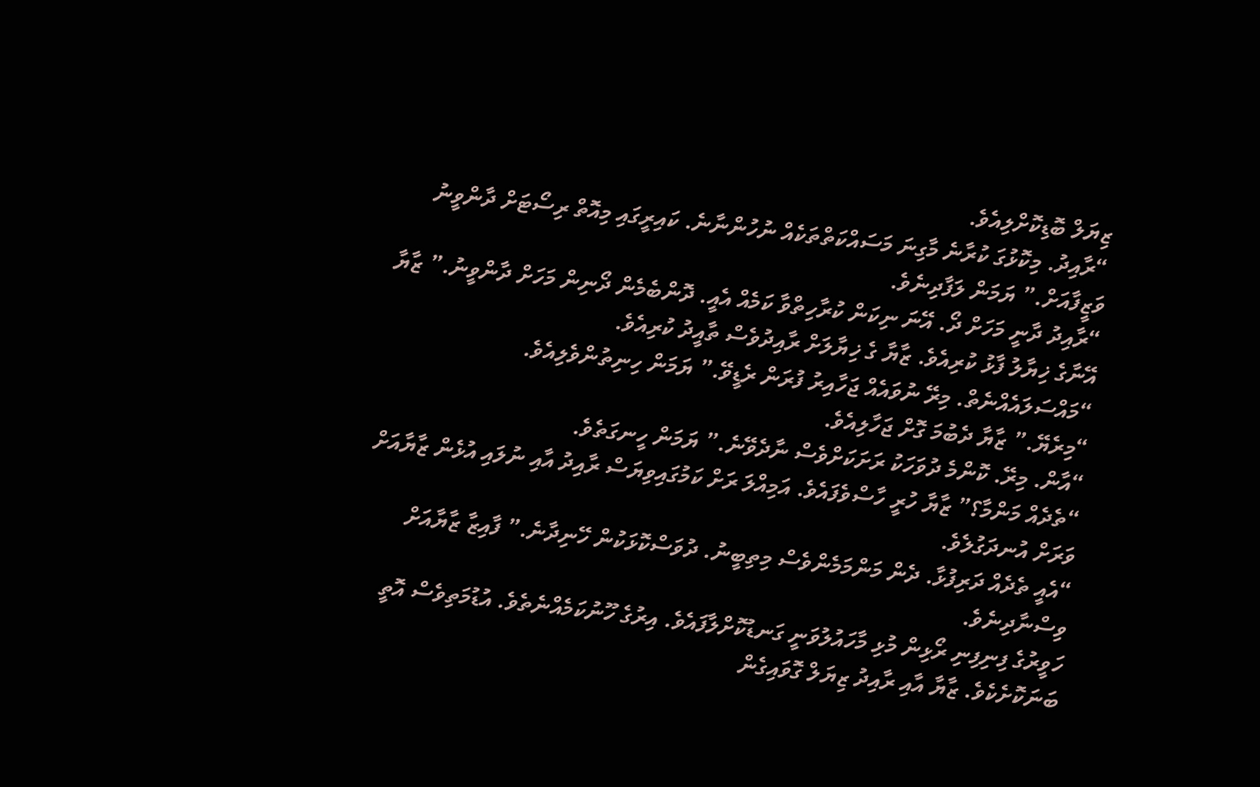ޒިޔަލް ބޮޑިކޮށްލިއެވެ.
“ރާއިދު. މިކޮޅުގަ ކުރާނެ މާގިނަ މަސައްކަތްތަކެއް ނުހުންނާނެ. ކައިރީގައި މިއޮތް ރިސޯޓަށް ދާންވީނު ވަޒީފާއަށް.” ޔަމަން ލަފާދިނެވެ.
“ރާއިދު ދާނީ މަހަށް ދޯ. އޭނަ ނިކަން ކުރާހިތްވާ ކަމެއް އެއީ. ދޮންބެމެން ދޯނިން މަހަށް ދާންވީނު.” ޒާޔާ އޭނާގެ ޚިޔާލު ފާޅު ކުރިއެވެ. ޒާޔާ ގެ ޚިޔާލަށް ރާއިދުވެސް ތާއީދު ކުރިއެވެ.
“މައްސަލައެއްނެތް. މިރޭ ނުވައެއް ޖަހާއިރު ފުރަން ރެޑީވޭ.” ޔަމަން ހިނިތުންވެލިއެވެ.
“މިރެޔޭ.” ޒާޔާ ދެބުމަ ގޮށް ޖަހާލިއެވެ.
“އާން. މިރޭ. ކޮންމެ ދުވަހަކު ރަށަކަށްވެސް ނާދެވޭނެ.” ޔަމަން ހީނގަތެވެ.
“ތެދެއް މަންމާ؟” ޒާޔާ ހުރީ ހާސްވެފައެވެ. އަމިއްލަ ރަށް ކަމުގައިވިޔަސް ރާއިދު އާއި ނުލައި އުޅެން ޒާޔާއަށް ވަރަށް އުނދަގުލެވެ.
“އެއީ ތެދެއް ދަރިފުޅާ. ދެން މަންމަމެންވެސް މިތިބީނު. ދުވަސްކޮޅަކުން ހޭނިދާނެ.” ފާއިޒާ ޒާޔާއަށް ވިސްނާދިނެވެ.
ހަވީރުގެ ފިނިފިނި ރޯޅިން މުޅި މާހައުލުވަނީ ގަނޑުކޮށްލާފައެވެ. އިރުގެ ހޫނުކަމެއްނެތެވެ. އުޑުމަތިވެސް އޮތީ ބަނަކޮށެކެވެ. ޒާޔާ އާއި ރާއިދު ޒިޔަލް ގޮވައިގެން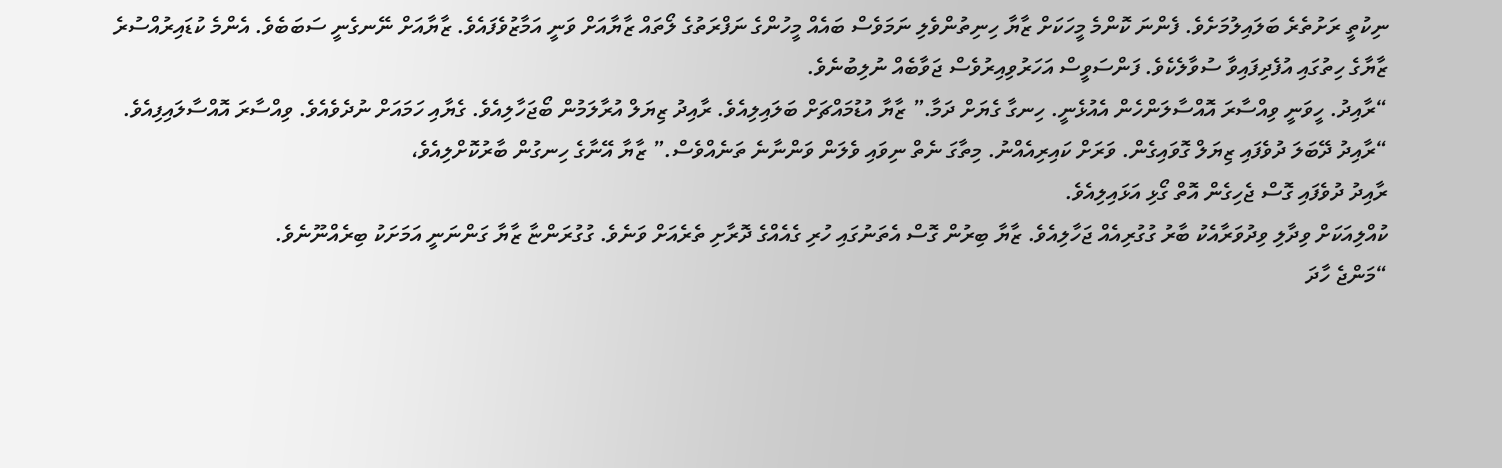ނިކުތީ ރަށުތެރެ ބަލައިލުމަށެވެ. ފެންނަ ކޮންމެ މީހަކަށް ޒާޔާ ހިނިތުންވެލި ނަމަވެސް ބައެއް މީހުންގެ ނަފްރަތުގެ ލޯތައް ޒާޔާއަށް ވަނީ އަމާޒުވެފައެވެ. ޒާޔާއަށް ނޭނގެނީ ސަބަބެވެ. އެންމެ ކުޑައިރުއްސުރެ ޒާޔާގެ ހިތުގައި އުފެދިފައިވާ ސުވާލެކެވެ. ފަންސަވީސް އަހަރުވިއިރުވެސް ޖަވާބެއް ނުލިބުނެވެ.
“ރާއިދު. ހީވަނީ ވިއްސާރަ އޮއްސާލަންހެން އެއުޅެނީ. ހިނގާ ގެޔަށް ދަމާ.” ޒާޔާ އުޑުމައްޗަށް ބަލައިލިއެވެ. ރާއިދު ޒިޔަލް އުރާލަމުން ބޯޖަހާލިއެވެ. ގެޔާއި ހަމައަށް ނުދެވެއެވެ. ވިއްސާރަ އޮއްސާލައިފިއެވެ.
“ރާއިދު ދޭބަލަ ދުވެފައި ޒިޔަލް ގޮވައިގެން. ވަރަށް ކައިރިއެއްނު. މިތާގަ ނެތް ނިވައި ވެލަން ވަންނާނެ ތަނެއްވެސް.” ޒާޔާ އޭނާގެ ހިނގުން ބާރުކޮށްލިއެވެ،
ރާއިދު ދުވެފައި ގޮސް ޖެހިގެން އޮތް ގޯޅި އަޅައިލިއެވެ.
ކުއްލިއަކަށް ވިދާލި ވިދުވަރާއެކު ބާރު ގުގުރިއެއް ޖަހާލިއެވެ. ޒާޔާ ބިރުން ގޮސް އެތަނުގައި ހުރި ގެއެއްގެ ދޮރާށި ތެރެއަށް ވަނެވެ. ގުގުރަންޏާ ޒާޔާ ގަންނަނީ އަމަށަކު ބިރެއްނޫނެވެ.
“މަންޖެ ހާދަ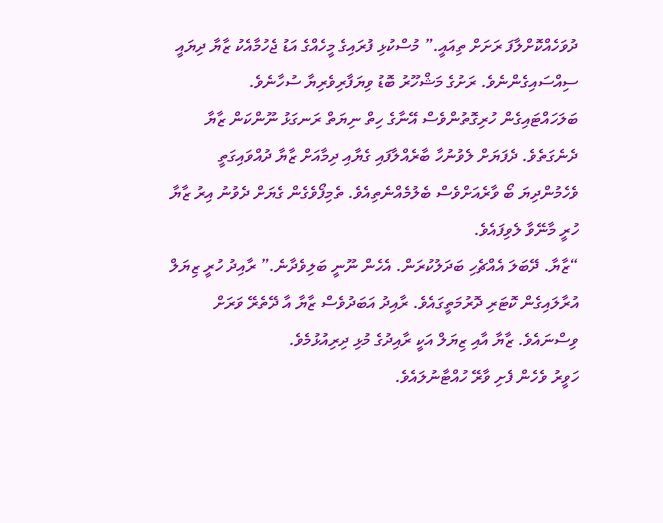ދުވަހެއްކޮށްލާފަ ރަށަށް ތިއައީ.” މުސްކުޅި ފުރައިގެ މީހެއްގެ އަޑު ޖެހުމާއެކު ޒާޔާ ދިޔައީ ސިއްސައިގެންނެވެ. ރަށުގެ މަޝްހޫރު ބޮޑު ވިޔަފާރިވެރިޔާ ސުހާނެވެ. ބަލަހައްޓައިގެން ހުރިގޮތުންވެސް އޭނާގެ ހިތް ނިޔަތް ރަނގަޅު ނޫންކަން ޒާޔާ ދެނެގަތެވެ. ދެފަޔަށް ލެވުނުހާ ބާރެއްލާފައި ގެޔާއި ދިމާއަށް ޒާޔާ ދުއްވައިގަތީ ވެހެމުންދިޔަ ބޯ ވާރެއަށްވެސް ބެލުމެއްނެތިއެވެ. ތެމިފޯވެގެން ގެޔަށް ދެވުނު އިރު ޒާޔާ ހުރީ މާނޭވާ ލެވިފައެވެ.
“ޒާޔާ. ދޭބަލަ އެއްޗެހި ބަދަލުކުރަން. އެހެން ނޫނީ ބަލިވެދާނެ.” ރާއިދު ހުރީ ޒިޔަލް އުރާލައިގެން ކޮޓަރި ދޮރުމަތީގައެވެ. ރާއިދު އަބަދުވެސް ޒާޔާ އާ ދޭތެރޭ ވަރަށް ވިސްނައެވެ. ޒާޔާ އާއި ޒިޔަލް އަކީ ރާއިދުގެ މުޅި ދިރިއުޅުމެވެ.
ހަވީރު ވެހެން ފެށި ވާރޭ ހުއްޓާނުލައެވެ.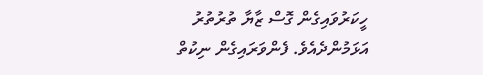ހީކަރުވައިގެން ގޮސް ޒާޔާ ތުރުތުރު އަޅަމުންދެއެވެ. ފެންވަރައިގެން ނިކުތް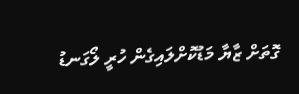ގޮތަށް ޒާޔާ މަޑުކޮށްލައިގެން ހުރީ ލޯގަނޑު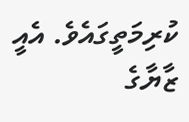ކުރިމަތީގައެވެ. އެއީ ޒާޔާގެ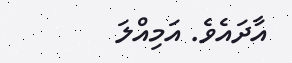އާދައެވެ. އަމިއްލަ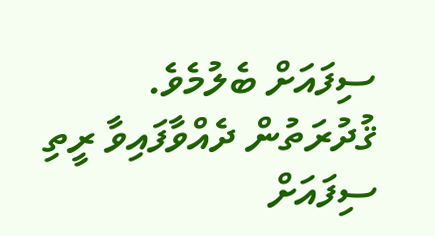ސިފައަށް ބެލުމެވެ. ޤުދުރަތުން ދެއްވާފައިވާ ރީތި ސިފައަށް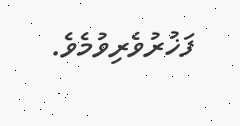ފަޚުރުވެރިވުމެވެ.